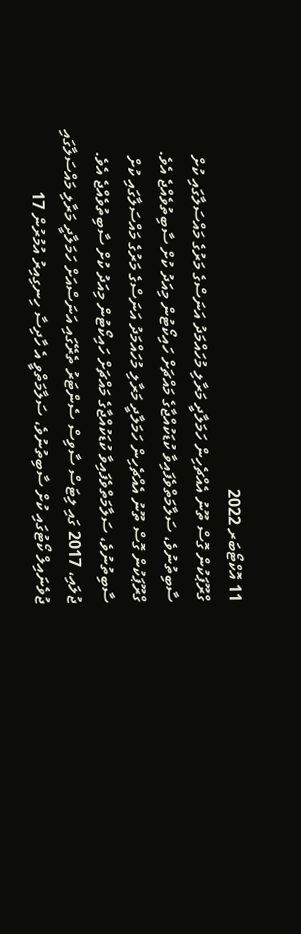11 އޮކްޓޯބަރ 2022
ގްރޫޕަކުން ގޮސް ތޫނު އެއްޗެހިން ހަމަލާދީ މަރާލި މުހައްމަދު އަނަސްގެ މަރުގެ މައްސަލާގައި ކުށް ސާބިތުނުވެ، ސަލާމަތްވެފައިވާ ކުޑަކުއްޖާގެ މައްޗަށް ހައިކޯޓުން މިއަދު ކުށް ސާބިތުވެއްޖެ އެވެ.
ގްރޫޕަކުން ގޮސް ތޫނު އެއްޗެހިން ހަމަލާދީ މަރާލި މުހައްމަދު އަނަސްގެ މަރުގެ މައްސަލާގައި ކުށް ސާބިތުނުވެ، ސަލާމަތްވެފައިވާ ކުޑަކުއްޖާގެ މައްޗަށް ހައިކޯޓުން މިއަދު ކުށް ސާބިތުވެއްޖެ އެވެ.
ޖުލައި، 2017 ގައި ލިޓަސް ސާވިސް ސެންޓަރު ތެރޭގައި އަނަސްއަށް ހަމަލާދީ މަރާލި މައްސަލާގައި ޖުވެނައިލް ކޯޓުގައި ކުށް ސާބިތުނުވެ، ސަލާމަތްވީ އެ ހާދިސާ ހިނގިއިރު އުމުރުން 17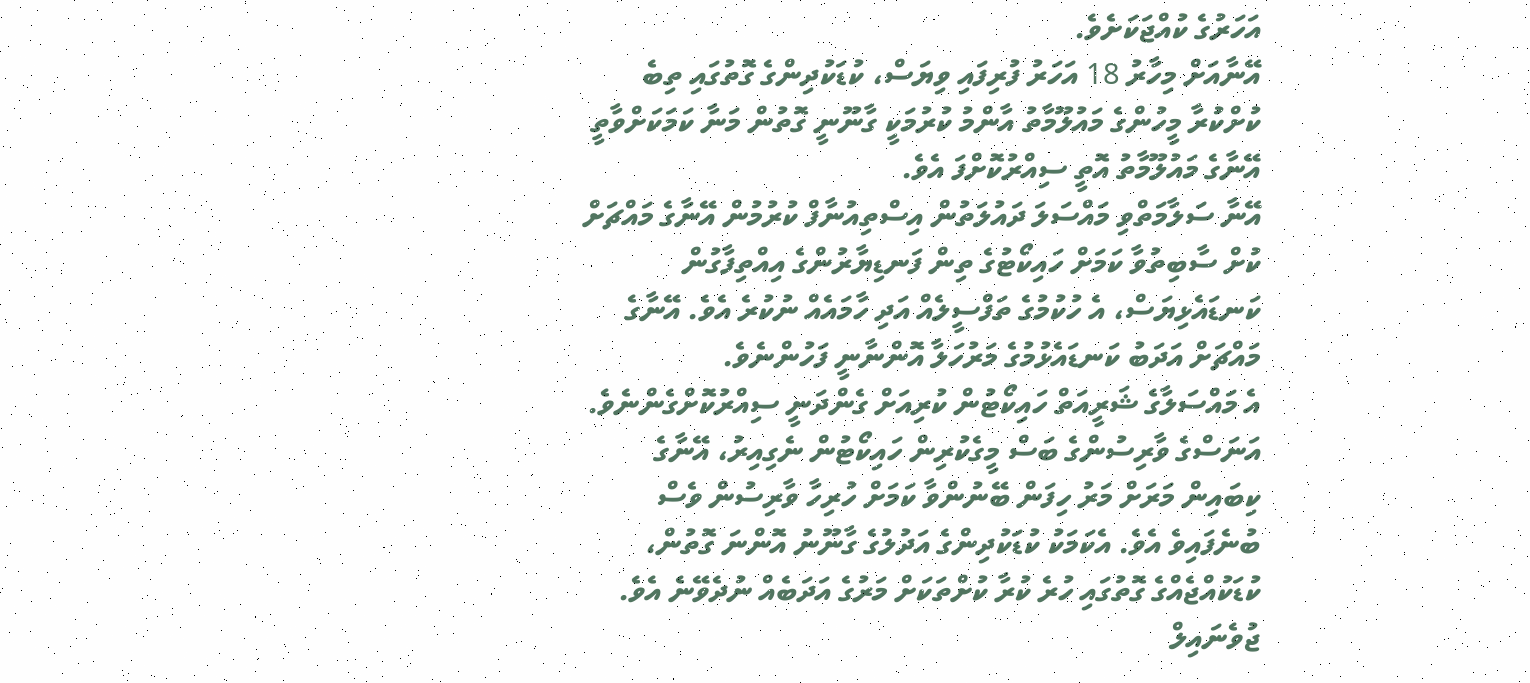އަހަރުގެ ކުއްޖަކަށެވެ.
އޭނާއަށް މިހާރު 18 އަހަރު ފުރިފައި ވިޔަސް، ކުޑަކުދިންގެ ގޮތުގައި ތިބެ ކުށްކުރާ މީހުންގެ މައުލޫމާތު އާންމު ކުރުމަކީ ގާނޫނީ ގޮތުން މަނާ ކަމަކަށްވާތީ އޭނާގެ މައުލޫމާތު އޮތީ ސިއްރުކޮށްފަ އެވެ.
އޭނާ ސަލާމަތްވި މައްސަލަ ދައުލަތުން އިސްތިއުނާފް ކުރުމުން އޭނާގެ މައްޗަށް ކުށް ސާބިތުވާ ކަމަށް ހައިކޯޓުގެ ތިން ފަނޑިޔާރުންގެ އިއްތިފާގުން ކަނޑައެޅިޔަސް، އެ ހުކުމުގެ ތަފްސީލެއް އަދި ހާމައެއް ނުކުރެ އެވެ. އޭނާގެ މައްޗަށް އަދަބު ކަނޑައެޅުމުގެ މަރުހަލާ އޮންނާނީ ފަހުންނެވެ.
އެ މައްސަލާގެ ޝަރީއަތް ހައިކޯޓުން ކުރިއަށް ގެންދަނީ ސިއްރުކޮށްގެންނެވެ.
އަނަސްގެ ވާރިސުންގެ ބަސް މީގެކުރިން ހައިކޯޓުން ނެގިއިރު، އޭނާގެ ކިބައިން މަރަށް މަރު ހިފަން ބޭނުންވާ ކަމަށް ހުރިހާ ވާރިސުން ވެސް ބުނެފައިވެ އެވެ. އެކަމަކު ކުޑަކުދިންގެ އަދުލުގެ ގާނޫނު އޮންނަ ގޮތުން، ކުޑަކުއްޖެއްގެ ގޮތުގައި ހުރެ ކުރާ ކުށްތަކަށް މަރުގެ އަދަބެއް ނުދެވޭނެ އެވެ.
ޖުވެނައިލް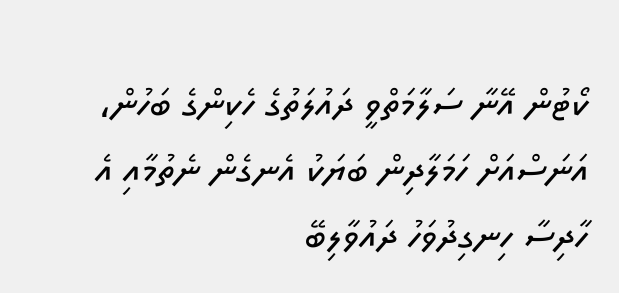ކޯޓުން އޭނާ ސަލާމަތްވީ ދައުލަތުގެ ހެކިންގެ ބަހުން، އަނަސްއަށް ހަމަލާދިން ބަޔަކު އެނގެން ނެތުމާއި އެ ހާދިސާ ހިނގިދުވަހު ދައުވާލިބޭ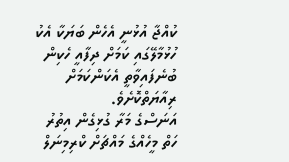ކުއްޖާ އުޅުނީ އެހެން ބަޔަކާ އެކު ހުޅުމާލޭގައި ކަމަށް ދިފާއީ ހެކިން ބުނެފައިވާތީ އެކަންކަމަށް ރިއާޔަތްކޮށެވެ.
އަނަސްގެ މަރާ ގުޅިގެން އިތުރު ހަތް މީހެއްގެ މައްޗަށް ކްރިމިނަލް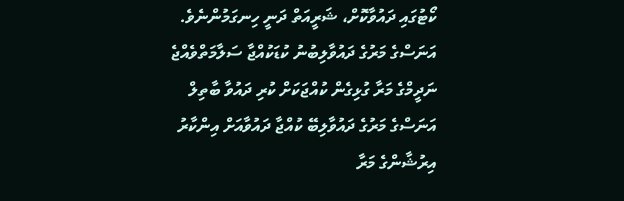ކޯޓުގައި ދައުވާކޮށް، ޝަރީއަތް ދަނީ ހިނގަމުންނެވެ.
އަނަސްގެ މަރުގެ ދައުވާލިބުނު ކުޑަކުއްޖާ ސަލާމަތްވެއްޖެ
ނަދީމްގެ މަރާ ގުޅިގެން ކުއްޖަކަށް ކުރި ދައުވާ ބާތިލް
އަނަސްގެ މަރުގެ ދައުވާލިބޭ ކުއްޖާ ދައުވާއަށް އިންކާރު
އިރުޝާންގެ މަރާ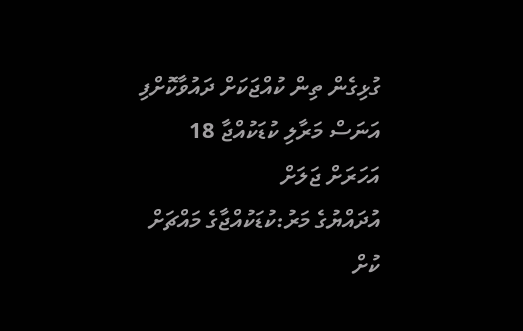ގުޅިގެން ތިން ކުއްޖަކަށް ދައުވާކޮށްފި
އަނަސް މަރާލި ކުޑަކުއްޖާ 18 އަހަރަށް ޖަލަށް
އުދައްޔުގެ މަރު:ކުޑަކުއްޖާގެ މައްޗަށް ކުށް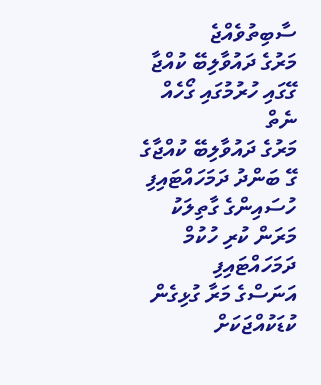ސާބިތުވެއްޖެ
މަރުގެ ދައުވާލިބޭ ކުއްޖާ ގޭގައި ހުރުމުގައި ގޯހެއް ނެތް
މަރުގެ ދައުވާލިބޭ ކުއްޖާގެ ގޭ ބަންދު ދަމަހައްޓައިފި
ހުސައިންގެ ގާތިލަކު މަރަން ކުރި ހުކުމް ދަމަހައްޓައިފި
އަނަސްގެ މަރާ ގުޅިގެން ކުޑަކުއްޖަކަށް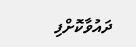ދައުވާކޮށްފި